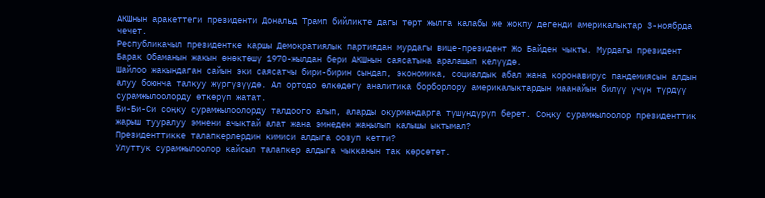АКШнын аракеттеги президенти Дональд Трамп бийликте дагы төрт жылга калабы же жокпу дегенди америкалыктар 3-ноябрда чечет.
Республикачыл президентке каршы Демократиялык партиядан мурдагы вице-президент Жо Байден чыкты. Мурдагы президент Барак Обаманын жакын өнөктөшү 1970-жылдан бери АКШнын саясатына аралашып келүүдө.
Шайлоо жакындаган сайын эки саясатчы бири-бирин сындап, экономика, социалдык абал жана коронавирус пандемиясын алдын алуу боюнча талкуу жүргүзүүдө. Ал ортодо өлкөдөгү аналитика борборлору америкалыктардын маанайын билүү үчүн түрдүү сурамжылоолорду өткөрүп жатат.
Би-Би-Си соңку сурамжылоолорду талдоого алып, аларды окурмандарга түшүндүрүп берет. Соңку сурамжылоолор президенттик жарыш тууралуу эмнени ачыктай алат жана эмнеден жаңылып калышы ыктымал?
Президенттикке талапкерлердин кимиси алдыга оозуп кетти?
Улуттук сурамжылоолор кайсыл талапкер алдыга чыкканын так көрсөтөт.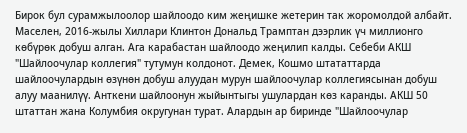Бирок бул сурамжылоолор шайлоодо ким жеңишке жетерин так жоромолдой албайт.
Маселен, 2016-жылы Хиллари Клинтон Дональд Трамптан дээрлик үч миллионго көбүрөк добуш алган. Ага карабастан шайлоодо жеңилип калды. Себеби АКШ "Шайлоочулар коллегия" тутумун колдонот. Демек, Кошмо штататтарда шайлоочулардын өзүнөн добуш алуудан мурун шайлоочулар коллегиясынан добуш алуу маанилүү. Анткени шайлоонун жыйынтыгы ушулардан көз каранды. АКШ 50 штаттан жана Колумбия округунан турат. Алардын ар биринде "Шайлоочулар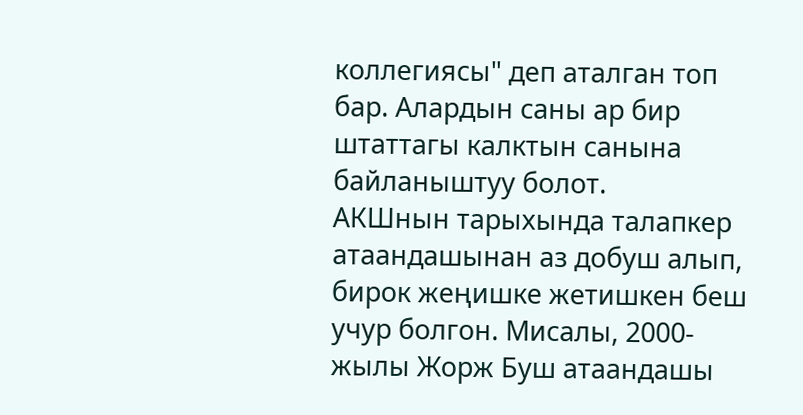коллегиясы" деп аталган топ бар. Алардын саны ар бир штаттагы калктын санына байланыштуу болот.
АКШнын тарыхында талапкер атаандашынан аз добуш алып, бирок жеңишке жетишкен беш учур болгон. Мисалы, 2000-жылы Жорж Буш атаандашы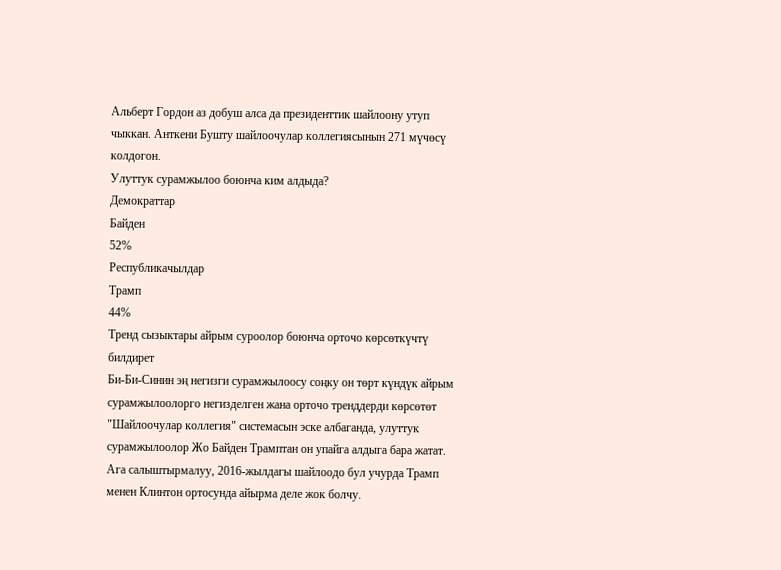Альберт Гордон аз добуш алса да президенттик шайлоону утуп чыккан. Анткени Бушту шайлоочулар коллегиясынын 271 мүчөсү колдогон.
Улуттук сурамжылоо боюнча ким алдыда?
Демократтар
Байден
52%
Республикачылдар
Трамп
44%
Тренд сызыктары айрым суроолор боюнча орточо көрсөткүчтү билдирет
Би-Би-Синин эң негизги сурамжылоосу соңку он төрт күндүк айрым сурамжылоолорго негизделген жана орточо тренддерди көрсөтөт
"Шайлоочулар коллегия" системасын эске албаганда, улуттук сурамжылоолор Жо Байден Трамптан он упайга алдыга бара жатат. Ага салыштырмалуу, 2016-жылдагы шайлоодо бул учурда Трамп менен Клинтон ортосунда айырма деле жок болчу.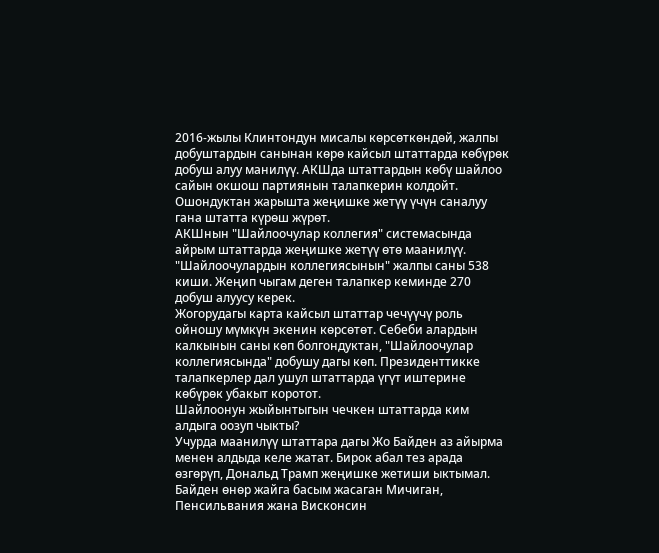2016-жылы Клинтондун мисалы көрсөткөндөй, жалпы добуштардын санынан көрө кайсыл штаттарда көбүрөк добуш алуу манилүү. АКШда штаттардын көбү шайлоо сайын окшош партиянын талапкерин колдойт. Ошондуктан жарышта жеңишке жетүү үчүн саналуу гана штатта күрөш жүрөт.
АКШнын "Шайлоочулар коллегия" системасында айрым штаттарда жеңишке жетүү өтө маанилүү. "Шайлоочулардын коллегиясынын" жалпы саны 538 киши. Жеңип чыгам деген талапкер кеминде 270 добуш алуусу керек.
Жогорудагы карта кайсыл штаттар чечүүчү роль ойношу мүмкүн экенин көрсөтөт. Себеби алардын калкынын саны көп болгондуктан, "Шайлоочулар коллегиясында" добушу дагы көп. Президенттикке талапкерлер дал ушул штаттарда үгүт иштерине көбүрөк убакыт коротот.
Шайлоонун жыйынтыгын чечкен штаттарда ким алдыга оозуп чыкты?
Учурда маанилүү штаттара дагы Жо Байден аз айырма менен алдыда келе жатат. Бирок абал тез арада өзгөрүп, Дональд Трамп жеңишке жетиши ыктымал.
Байден өнөр жайга басым жасаган Мичиган, Пенсильвания жана Висконсин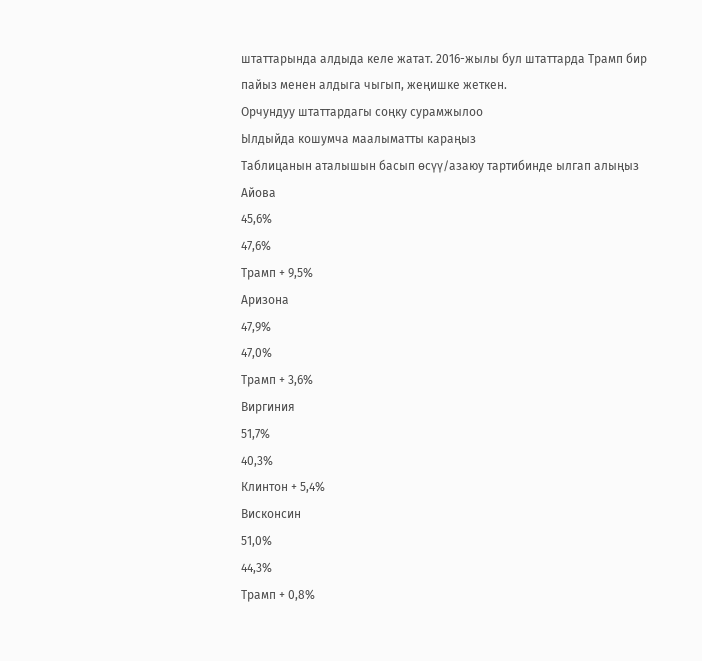штаттарында алдыда келе жатат. 2016-жылы бул штаттарда Трамп бир пайыз менен алдыга чыгып, жеңишке жеткен.
Орчундуу штаттардагы соңку сурамжылоо
Ылдыйда кошумча маалыматты караңыз
Таблицанын аталышын басып өсүү/азаюу тартибинде ылгап алыңыз
Айова
45,6%
47,6%
Трамп + 9,5%
Аризона
47,9%
47,0%
Трамп + 3,6%
Виргиния
51,7%
40,3%
Клинтон + 5,4%
Висконсин
51,0%
44,3%
Трамп + 0,8%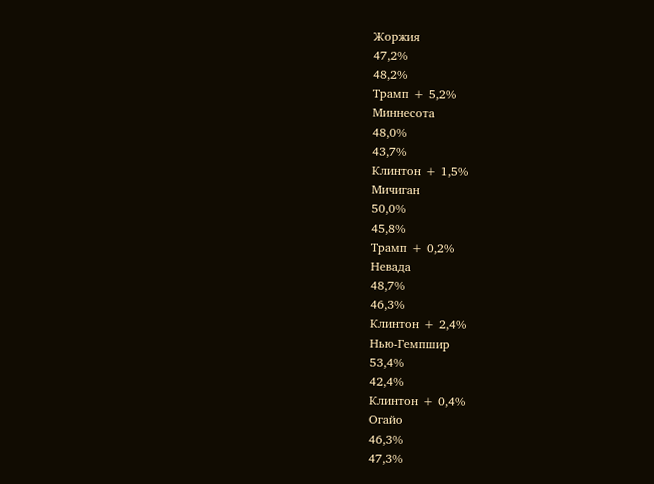Жоржия
47,2%
48,2%
Трамп + 5,2%
Миннесота
48,0%
43,7%
Клинтон + 1,5%
Мичиган
50,0%
45,8%
Трамп + 0,2%
Невада
48,7%
46,3%
Клинтон + 2,4%
Нью-Гемпшир
53,4%
42,4%
Клинтон + 0,4%
Огайо
46,3%
47,3%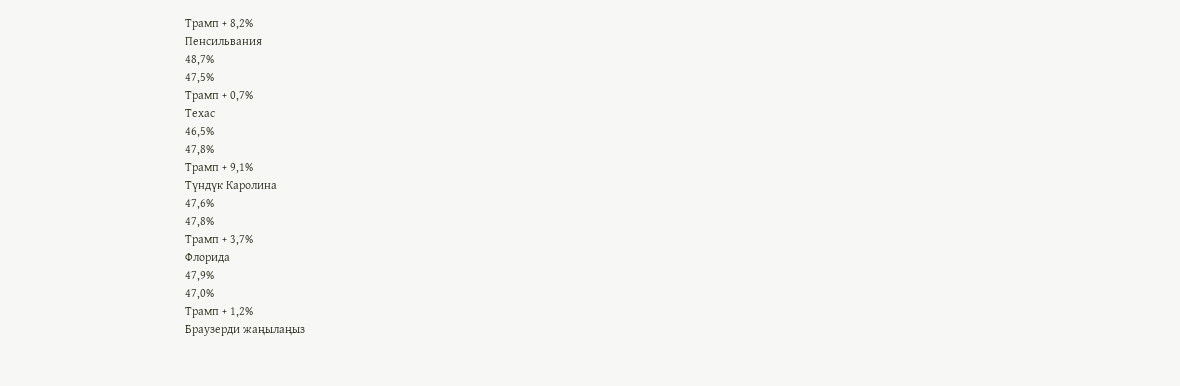Трамп + 8,2%
Пенсильвания
48,7%
47,5%
Трамп + 0,7%
Техас
46,5%
47,8%
Трамп + 9,1%
Түндүк Каролина
47,6%
47,8%
Трамп + 3,7%
Флорида
47,9%
47,0%
Трамп + 1,2%
Браузерди жаңылаңыз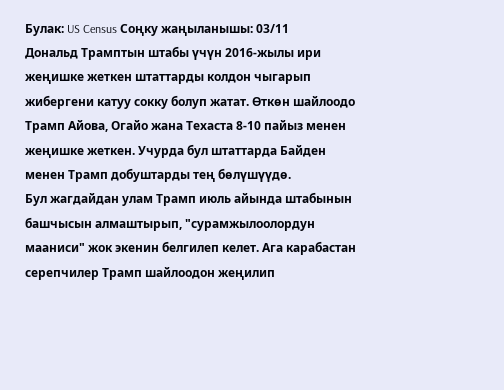Булак: US Census Соңку жаңыланышы: 03/11
Дональд Трамптын штабы үчүн 2016-жылы ири жеңишке жеткен штаттарды колдон чыгарып жибергени катуу сокку болуп жатат. Өткөн шайлоодо Трамп Айова, Огайо жана Техаста 8-10 пайыз менен жеңишке жеткен. Учурда бул штаттарда Байден менен Трамп добуштарды тең бөлүшүүдө.
Бул жагдайдан улам Трамп июль айында штабынын башчысын алмаштырып, "сурамжылоолордун мааниси" жок экенин белгилеп келет. Ага карабастан серепчилер Трамп шайлоодон жеңилип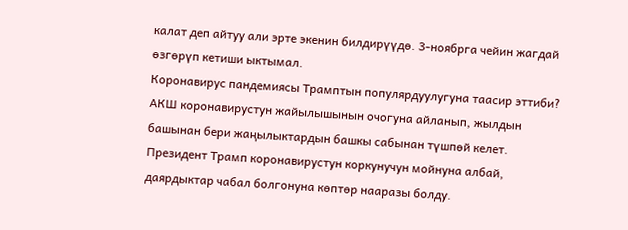калат деп айтуу али эрте экенин билдирүүдө. 3-ноябрга чейин жагдай өзгөрүп кетиши ыктымал.
Коронавирус пандемиясы Трамптын популярдуулугуна таасир эттиби?
АКШ коронавирустун жайылышынын очогуна айланып, жылдын башынан бери жаңылыктардын башкы сабынан түшпөй келет. Президент Трамп коронавирустун коркунучун мойнуна албай, даярдыктар чабал болгонуна көптөр нааразы болду.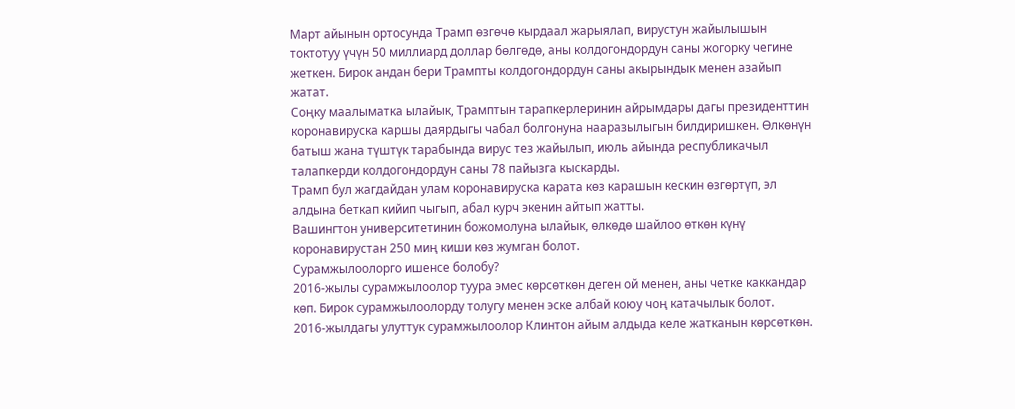Март айынын ортосунда Трамп өзгөчө кырдаал жарыялап, вирустун жайылышын токтотуу үчүн 50 миллиард доллар бөлгөдө, аны колдогондордун саны жогорку чегине жеткен. Бирок андан бери Трампты колдогондордун саны акырындык менен азайып жатат.
Соңку маалыматка ылайык, Трамптын тарапкерлеринин айрымдары дагы президенттин коронавируска каршы даярдыгы чабал болгонуна нааразылыгын билдиришкен. Өлкөнүн батыш жана түштүк тарабында вирус тез жайылып, июль айында республикачыл талапкерди колдогондордун саны 78 пайызга кыскарды.
Трамп бул жагдайдан улам коронавируска карата көз карашын кескин өзгөртүп, эл алдына беткап кийип чыгып, абал курч экенин айтып жатты.
Вашингтон университетинин божомолуна ылайык, өлкөдө шайлоо өткөн күнү коронавирустан 250 миң киши көз жумган болот.
Сурамжылоолорго ишенсе болобу?
2016-жылы сурамжылоолор туура эмес көрсөткөн деген ой менен, аны четке каккандар көп. Бирок сурамжылоолорду толугу менен эске албай коюу чоң катачылык болот.
2016-жылдагы улуттук сурамжылоолор Клинтон айым алдыда келе жатканын көрсөткөн.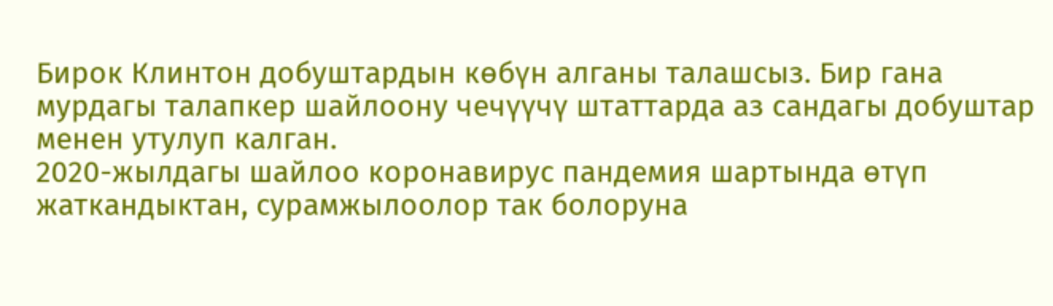Бирок Клинтон добуштардын көбүн алганы талашсыз. Бир гана мурдагы талапкер шайлоону чечүүчү штаттарда аз сандагы добуштар менен утулуп калган.
2020-жылдагы шайлоо коронавирус пандемия шартында өтүп жаткандыктан, сурамжылоолор так болоруна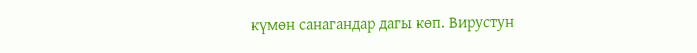күмөн санагандар дагы көп. Вирустун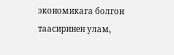экономикага болгон таасиринен улам,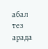абал тез арада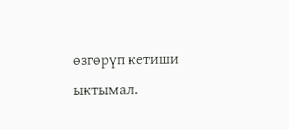өзгөрүп кетиши ыктымал.